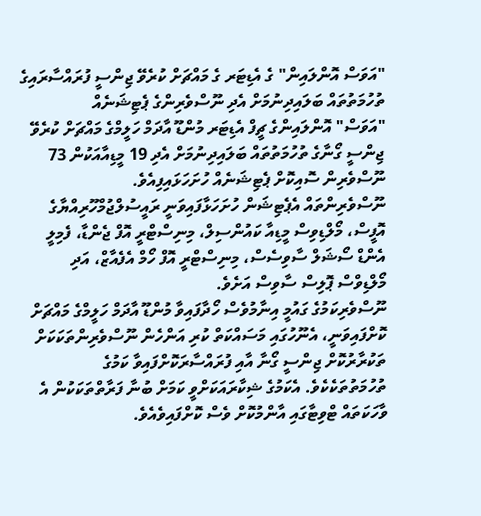"އަވަސް އޮންލައިން" ގެ އެޑިޓަރ ގެ މައްޗަށް ކުރެވޭ ޖިންސީ ފުރައްސާރައިގެ ތުހުމަތުތައް ބަލައިދިނުމަށް އެދި ނޫސްވެރިންގެ ޕެޓިޝަނެއް
"އަވަސް" އޮންލައިންގެ ޗީފް އެޑިޓަރ މުންޑޫ އާދަމް ހަލީމްގެ މައްޗަށް ކުރެވޭ ޖިންސީ ގޯނާގެ ތުހުމަތުތައް ބަލައިދިނުމަށް އެދި 19 މީޑިއާއަކުން 73 ނޫސްވެރިން ސޮއިކޮށް ޕެޓިޝަނެއް ހުށަހަޅައިފިއެވެ.
ނޫސްވެރިންތައް އެޕެޓިޝަން ހުށަހަޅާފައިވަނީ ރައީސުލްޖުމްހޫރިއްޔާގެ އޮފީސް، މޯލްޑިވިސް މީޑިއާ ކައުންސިލް، މިނިސްޓްރީ އޮފް ޖެންޑާ، ފެމިލީ އެންޑް ސޯޝަލް ސާވިސެސް، މިނިސްޓްރީ އޮފް ހޯމް އެފެއާޒް، އަދި މޯލްޑިވްސް ޕޮލިސް ސާވިސް އަށެވެ.
ނޫސްވެރިކަމުގެ ގައުމީ އިނާމުވެސް ހޯދާފައިވާ މުންޑޫ އާދަމް ހަލީމްގެ މައްޗަށް ކޮށްފައިވަނީ، އެނޫހުގައި މަސައްކަތް ކުރި އަންހެން ނޫސްވެރިންތަކަކަށް ތަކުރާރުކޮށް ޖިންސީ ގޯނާ އާއި ފުރައްސާރަކޮށްފައިވާ ކަމުގެ ތުހުމަތުތަކެކެވެ. އެކަމުގެ ޝިކާރައަކަށްވީ ކަމަށް ބުނާ ފަރާތްތަކަކުން އެ ވާހަކަތައް ޓްވިޓާގައި އާންމުކޮށް ވެސް ކޮށްފައިވެއެވެ.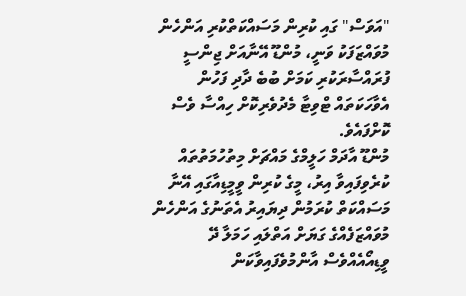"އަވަސް" ގައި ކުރިން މަސައްކަތްކުރި އަންހެން މުވައްޒަފަކު ވަނީ، މުންޑޫ އޭނާއަށް ޖިންސީ ފުރައްސާރަކުރި ކަމަށް ބުބެ ދާދި ފަހުން އެވާހަކަތައް ޓްވިޓާ މެދުވެރިކޮށް ހިއްސާ ވެސް ކޮށްފައެވެ.
މުންޑޫ އާދަމް ހަލީމްގެ މައްޗަށް މިތުހުމަތުތައް ކުރެވިފައިވާ އިރު، މީގެ ކުރިން ވީމީޑިއާގައި އޭނާ މަސައްކަތް ކުރަމުން ދިޔައިރު އެތަނުގެ އަންހެން މުވައްޒަފެއްގެ ގަޔަށް އަތްލައި ހަމަލާ ދޭ ވީޑިއޯއެއްވެސް އާންމުވެފައިވާކަން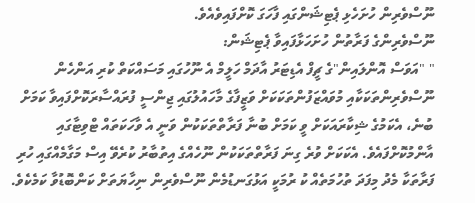ނޫސްވެރިން ހުށަހެޅި ޕެޓިޝަންގައި ފާހަގަ ކޮށްފައިވެއެވެ.
ނޫސްވެރިންގެ ފަރާތުން ހުށަހަޅާފައިވާ ޕެޓިޝަން:
" "އަވަސް އޮންލައިން"ގެ ޗީފް އެޑިޓަރު އާދަމް ހަލީމް އެ ނޫހުގައި މަސައްކަތް ކުރި އަންހެން ނޫސްވެރިންތަކަކާއި މުވައްޒަފުންތަކަކަށް ވަޒީފާގެ މާހައުލުގައި ޖިންސީ ފުރައްސާރަކޮށްފައިވާ ކަމަށް ބުނެ، އެކަމުގެ ޝިކާރައަކަށް ވީ ކަމަށް ބުނާ ފަރާތްތަކަކުން ވަނީ އެ ވާހަކަތައް ޓްވިޓާގައި އާންމުކޮށްފައެވެ. އެކަކަށް ވުރެ ގިނަ ފަރާތްތަކަކުން ނޫހެއްގެ އިތުބާރު ކުރެވޭ އިސް މަގާމެއްގައި ހުރި ފަރާތަކާ މެދު މިފަދަ ތުހުމަތެއް ކު ރުމަކީ އަޅުގަނޑުމެން ނޫސްވެރިން ނިހާޔަތަށް ކަންބޮޑުވާ ކަމެކެވެ.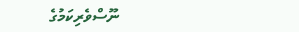ނޫސްވެރިކަމުގެ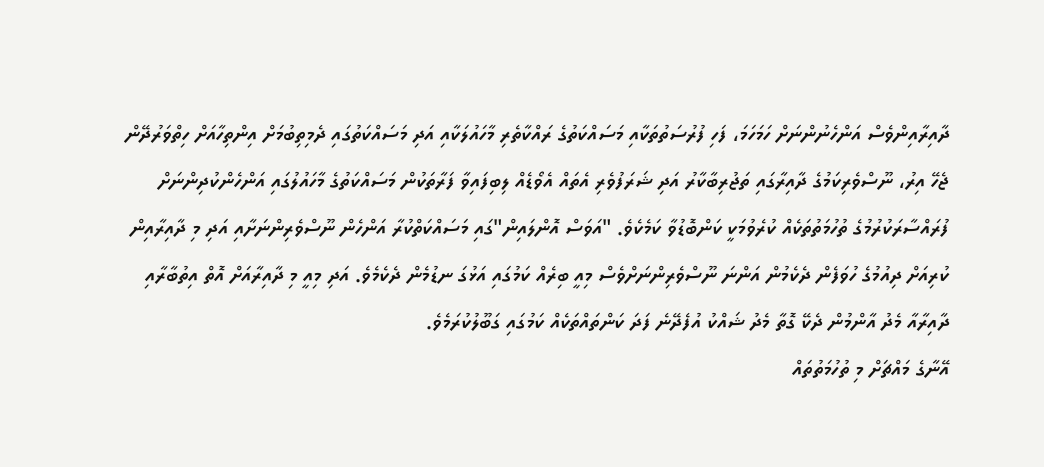ދާއިރާއިންވެސް އަންހެނުންނަށް ހަމަހަމަ، ފަހި ފުރުސަތުތަކާއި މަސައްކަތުގެ ރައްކާތެރި މާހައުލަކާއި އަދި މަސައްކަތުގައި ދެމިތިބުމަށް އިންތިހާއަށް ހިތްވަރުދޭން ޖެހޭ އިރު، ނޫސްވެރިކަމުގެ ދާއިރާގައި ތަޖުރިބާކާރު އަދި ޝަރަފުވެރި އެތައް އެވޯޑެއް ލިބިފައިވާ ފަރާތަކުން މަސައްކަތުގެ މާހައުލުގައި އަންހެންކުދިންނަށް ފުރައްސާރަކުރުމުގެ ތުހުމަތުތަކެއް ކުރެވުމަކީ ކަންބޮޑުވާ ކަމެކެވެ. "އަވަސް އޮންލައިން"ގައި މަސައްކަތްކުރާ އަންހެން ނޫސްވެރިންނަށާއި އަދި މި ދާއިރާއިން ކުރިއަށް ދިއުމުގެ ހުވަފެން ދެކެމުން އަންނަ ނޫސްވެރިންނަށްވެސް މިއީ ބިރެއް ކަމުގައި އަޅުގަ ނޑުމެން ދެކެމެވެ. އަދި މިއީ މި ދާއިރާއަށް އޮތް އިތުބާރާއި ދާއިރާއާ މެދު އާންމުން ދެކޭ ގޮތާ މެދު ޝައްކު އުފެދޭނެ ފަދަ ކަންތައްތަކެއް ކަމުގައި ގަބޫލުކުރަމެވެ.
އޭނާގެ މައްޗަށް މި ތުހުމަތުތައް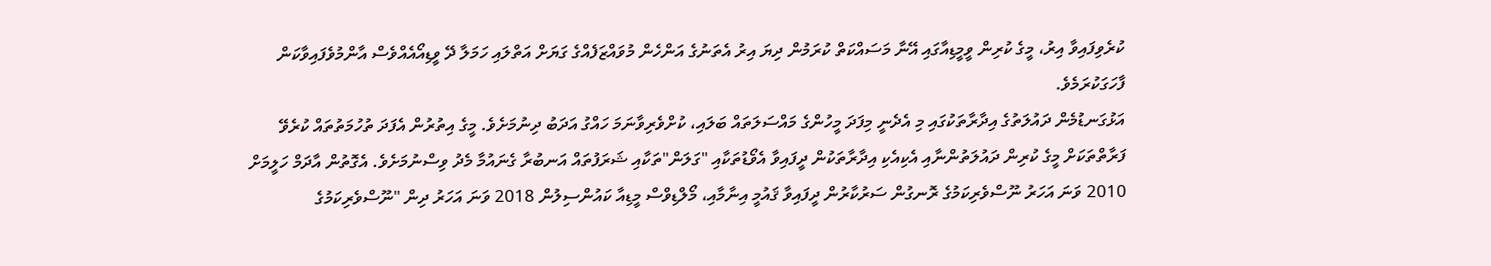ކުރެވިފައިވާ އިރު، މީގެ ކުރިން ވީމީޑިއާގައި އޭނާ މަސައްކަތް ކުރަމުން ދިޔަ އިރު އެތަނުގެ އަންހެން މުވައްޒަފެއްގެ ގަޔަށް އަތްލައި ހަމަލާ ދޭ ވީޑިއޯއެއްވެސް އާންމުވެފައިވާކަން ފާހަގަކުރަމެވެ.
އަޅުގަނޑުމެން ދައުލަތުގެ އިދާރާތަކުގައި މި އެދެނީ މިފަދަ މީހުންގެ މައްސަލަތައް ބަލައި، ކުށްވެރިވާނަމަ ހައްގު އަދަބު ދިނުމަށެވެ. މީގެ އިތުރުން އެފަދަ ތުހުމަތުތައް ކުރެވޭ ފަރާތްތަކަށް މީގެ ކުރިން ދައުލަތުންނާއި އެކިއެކި އިދާރާތަކުން ދީފައިވާ އެވޯޑުތަކާއި "ގަލަން"ތަކާއި ޝަރަފުތައް އަނބުރާ ގެނައުމާ މެދު ވިސްނުމަށެވެ. އެގޮތުން އާދަމް ހަލީމަށް 2010 ވަނަ އަހަރު ނޫސްވެރިކަމުގެ ރޮނގުން ސަރުކާރުން ދީފައިވާ ޤައުމީ އިނާމާއި، މޯލްޑިވްސް މީޑިއާ ކައުންސިލުން 2018 ވަނަ އަހަރު ދިން "ނޫސްވެރިކަމުގެ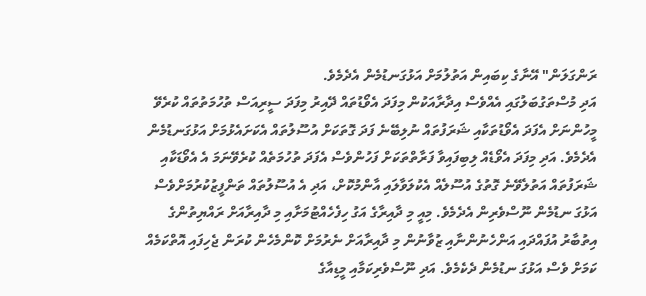ރަންގަލަން" އޭނާގެ ކިބައިން އަތުލުމަށް އަޅުގަނޑުމެން އެދެމެވެ.
އަދި މުސްތަގުބަލުގައި އެއްވެސް އިދާރާއަކުން މިފަދަ އެވޯޑުތައް ދޭއިރު މިފަދަ ސީރިއަސް ތުހުމަތުތައް ކުރެވޭ މީހުންނަށް އެފަދަ އެވޯޑުތަކާއި ޝަރަފުތައް ނުލިބޭނެ ފަދަ ގޮތަކަށް އުސޫލުތައް އެކަށައެޅުމަށް އަޅުގަނޑުމެން އެދެމެވެ. އަދި މިފަދަ އެވޯޑެއް ލިބިފައިވާ ފަރާތްތަކަށް ފަހުންވެސް އެފަދަ ތުހުމަތެއް ކުރެވޭނަމަ އެ އެވޯޑަކާއި ޝަރަފުތައް އަތުލެވޭނެ ގޮތުގެ އުސޫލެއް އެކުލަވާލައި އާންމުކޮށް، އަދި އެ އުސޫލުތައް ތަންފީޒުކުރުމަށްވެސް އަޅުގަ ނޑުމެން ނޫސްވެރިން އެދެމެވެ. މިއީ މި ދާއިރާގެ އަގު ހިފެހެއްޓުމަށާއި މި ދާއިރާއަށް ރައްޔިތުންގެ އިތުބާރު އުފައްދައި އަންހެނުންނާއި ޒުވާނުން މި ދާއިރާއަށް ނެރުމަށް ކޮންމެހެން ކުރަން ޖެހިފައި އޮތްކަމެއް ކަމަށް ވެސް އަޅުގަ ނޑުމެން ދެކެމެވެ. އަދި ނޫސްވެރިކަމާއި މީޑިއާގެ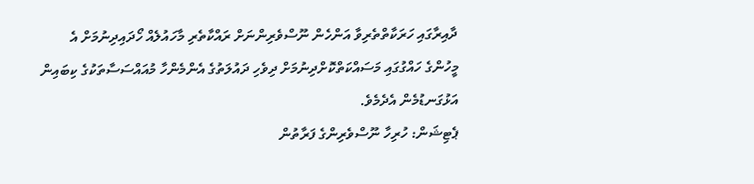ދާއިރާގައި ހަރަކާތްތެރިވާ އަންހެން ނޫސްވެރިންނަށް ރައްކާތެރި މާހައުލެއް ހޯދައިދިނުމަށް އެ މީހުންގެ ހައްގުގައި މަސައްކަތްކޮށްދިނުމަށް ދިވެހި ދައުލަތުގެ އެންމެންހާ މުއައްސަސާތަކުގެ ކިބައިން އަޅުގަނޑުމެން އެދެމެވެ.
ޕެޓިޝަން: ހުރިހާ ނޫސްވެރިންގެ ފަރާތުން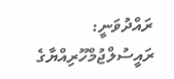ރައްދުވަނީ: ރައީސުލްޖުމްހޫރިއްޔާގެ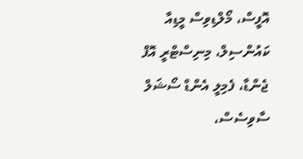އޮފީސް، މޯލްޑިވިސް މީޑިއާ ކައުންސިލް، މިނިސްޓްރީ އޮފް ޖެންޑާ، ފެމިލީ އެންޑް ސޯޝަލް ސާވިސެސް،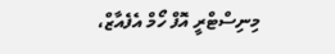މިނިސްޓްރީ އޮފް ހޯމް އެފެއާޒް،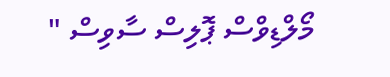މޯލްޑިވްސް ޕޮލިސް ސާވިސް "